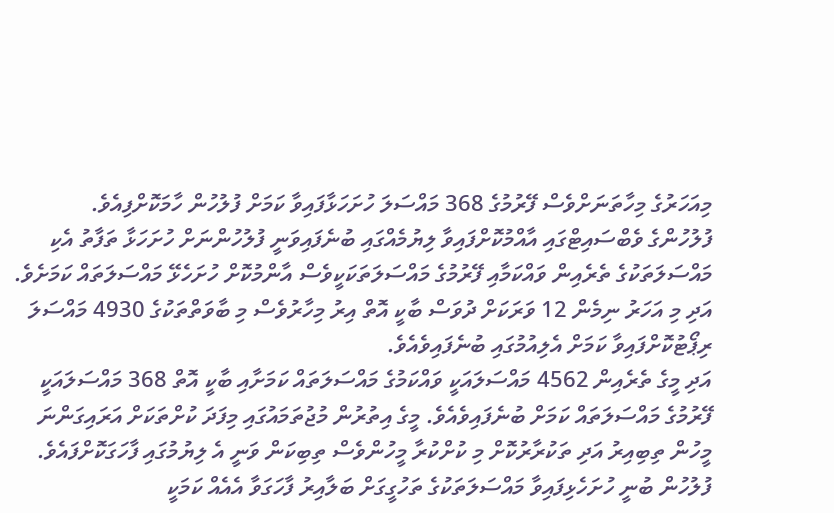މިއަހަރުގެ މިހާތަނަށްވެސް ފޭރުމުގެ 368 މައްސަލަ ހުށަހަޅާފައިވާ ކަމަށް ފުލުހުން ހާމަކޮށްފިއެވެ.
ފުލުހުންގެ ވެބްސައިޓްގައި އާއްމުކޮށްފައިވާ ލިޔުމެއްގައި ބުނެފައިވަނީ ފުލުހުންނަށް ހުށަހަޅާ ތަފާތު އެކި މައްސަލަތަކުގެ ތެރެއިން ވައްކަމާއި ފޭރުމުގެ މައްސަލަތަކަކީވެސް އާންމުކޮށް ހުށަހެޅޭ މައްސަލަތައް ކަމަށެވެ. އަދި މި އަހަރު ނިމެން 12 ވަރަކަށް ދުވަސް ބާކީ އޮތް އިރު މިހާރުވެސް މި ބާވަތްތަކުގެ 4930 މައްސަލަ ރިޕޯޓުކޮށްފައިވާ ކަމަށް އެލިއުމުގައި ބުނެފައިވެއެވެ.
އަދި މީގެ ތެރެއިން 4562 މައްސަލައަކީ ވައްކަމުގެ މައްސަލަތައް ކަމަށާއި ބާކީ އޮތް 368 މައްސަލައަކީ ފޭރުމުގެ މައްސަލަތައް ކަމަށް ބުނެފައިވެއެވެ. މީގެ އިތުރުން މުޖުތަމައުގައި މިފަދަ ކުށްތަކަށް އަރައިގަންނަ މީހުން ތިބިއިރު އަދި ތަކުރާރުކޮށް މި ކުށްކުރާ މީހުންވެސް ތިބިކަން ވަނީ އެ ލިޔުމުގައި ފާހަގަކޮށްފައެވެ.
ފުލުހުން ބުނީ ހުށަހެޅިފައިވާ މައްސަލަތަކުގެ ތަހުގީގަށް ބަލާއިރު ފާހަގަވާ އެއެއް ކަމަކީ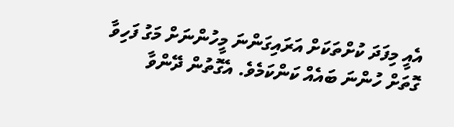އެއީ މިފަދަ ކުށްތަކަށް އަރައިގަންނަ މީހުންނަށް މަގު ފަހިވާ ގޮތަށް ހުންނަ ބައެއް ކަންކަމެވެ. އެގޮތުން ދޭންވާ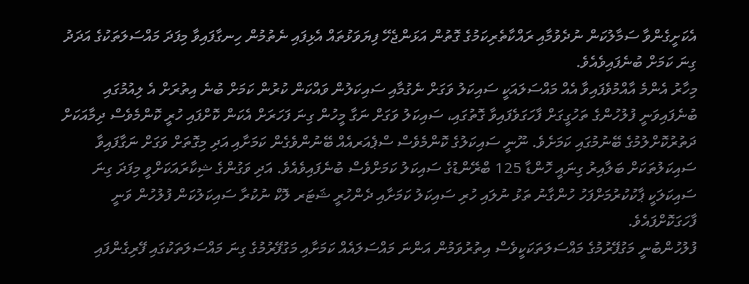އެކަށީގެންވާ ސަމާލުކަން ނުދެވުމާއި ރައްކާތެރިކަމުގެ ގޮތުން އަޅަންޖެހޭ ފިޔަވަޅުތައް އެޅިފައި ނެތުމުން ހިނގާފައިވާ މިފަދަ މައްސަލަތަކުގެ އަދަދު ގިނަ ކަމަށް ބުނެފައިވެއެވެ.
މިހާރު އެންމެ އާއްމުވެފައިވާ އެއް މައްސަލައަކީ ސައިކަލު ވަގަށް ނެގުމާއި ސައިކަލުން ވައްކަން ކުރުން ކަމަށް ބުނެ އިތުރަށް އެ ލިއުމުގައި ބުނެފައިވަނީ ފުލުހުންގެ ތަހުގީގަށް ފާހަގަވެފައިވާ ގޮތުގައި، ސައިކަލު ވަގަށް ނަގާ މީހުން ގިނަ ފަހަރަށް އެކަން ކޮށްފައި ހުރީ ކޮންމެވެސް ދިމާއަކަށް ދަތުރުކޮށްލުމުގެ ބޭނުމުގައި ކަމަށެވެ. ނޫނީ ސައިކަލުގެ ކޮންމެވެސް ސްޕެއަރއެއް ބޭނުންވެގެން ކަމަށާއި އަދި މިގޮތަށް ވަގަށް ނަގާފައިވާ ސައިކަލުތަކަށް ބަލާއިރު ގިނައީ ހޮންޑާ 125 ބްރޭންޑުގެ ސައިކަލު ކަމަށްވެސް ބުނެފައިވެއެވެ. އަދި ވަގުންގެ ޝިކާރައަކަށްވީ މިފަދަ ގިނަ ސައިކަލަކީ ޕާކުކުރުމަށްފަހު ހުންގާނު ތަޅު ނުލައި ހުރި ސައިކަލު ކަމަށާއި ދެންހުރީ ޝަޓަރ ލޮކް ނުކުރާ ސައިކަލުކަން ފުލުހުން ވަނީ ފާހަގަކޮށްފައެވެ.
ފުލުހުންބުނީ މަގުފޭރުމުގެ މައްސަލަތަކަކީވެސް އިތުރުވަމުން އަންނަ މައްސަލައެއް ކަމަށާއި މަގުފޭރުމުގެ ގިނަ މައްސަލަތަކުގައި ފޭރިގެންފައި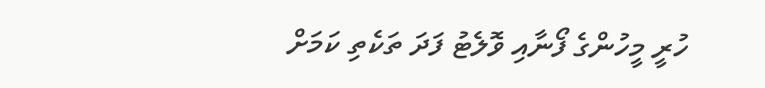ހުރީ މީހުންގެ ފޯނާއި ވޮލެޓު ފަދަ ތަކެތި ކަމަށް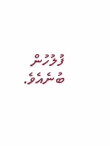ފުލުހުން ބުނެއެވެ.